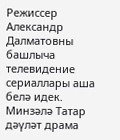Режиссер Александр Далматовны башлыча телевидение сериаллары аша белә идек. Минзәлә Татар дәүләт драма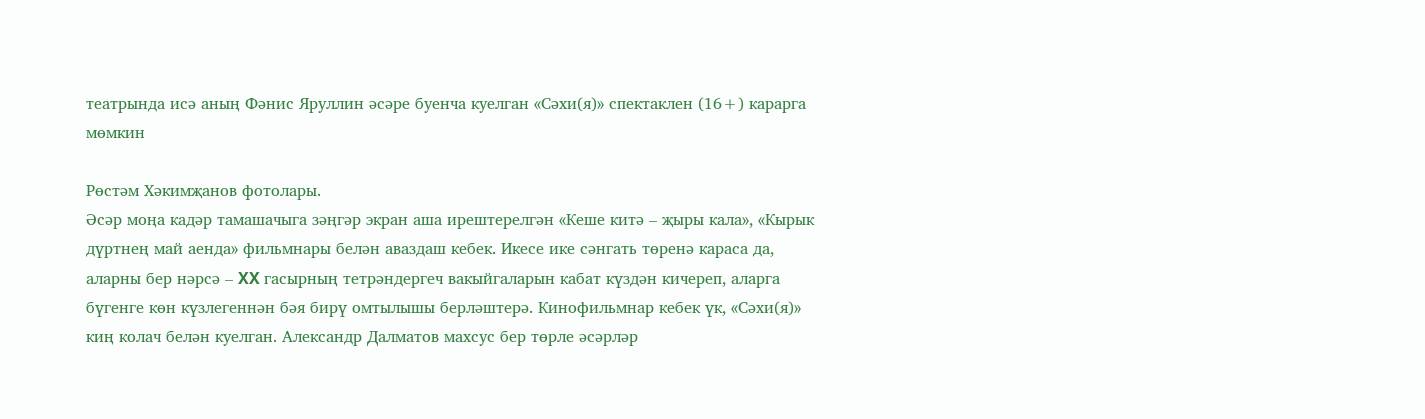театрында исә аның Фәнис Яруллин әсәре буенча куелган «Сәхи(я)» спектаклен (16+) карарга мөмкин

Рөстәм Хәкимҗанов фотолары.
Әсәр моңа кадәр тамашачыга зәңгәр экран аша ирештерелгән «Кеше китә – җыры кала», «Кырык дүртнең май аенда» фильмнары белән аваздаш кебек. Икесе ике сәнгать төренә караса да, аларны бер нәрсә – XX гасырның тетрәндергеч вакыйгаларын кабат күздән кичереп, аларга бүгенге көн күзлегеннән бәя бирү омтылышы берләштерә. Кинофильмнар кебек үк, «Сәхи(я)» киң колач белән куелган. Александр Далматов махсус бер төрле әсәрләр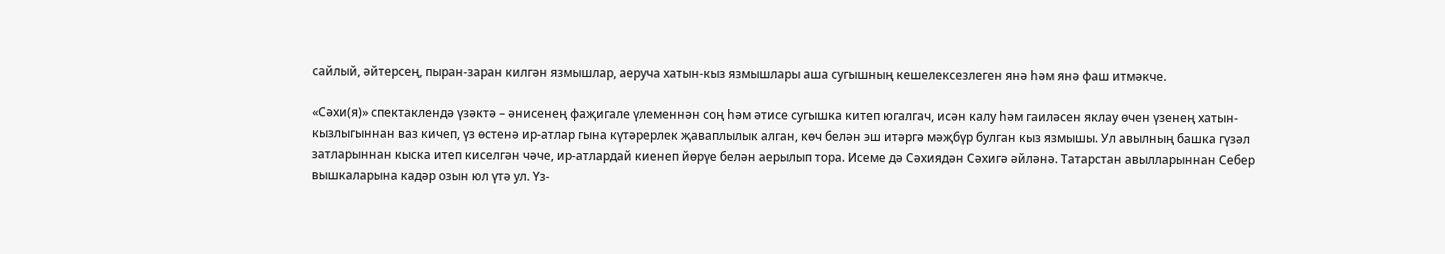сайлый, әйтерсең, пыран-заран килгән язмышлар, аеруча хатын-кыз язмышлары аша сугышның кешелексезлеген янә һәм янә фаш итмәкче.

«Сәхи(я)» спектаклендә үзәктә – әнисенең фаҗигале үлеменнән соң һәм әтисе сугышка китеп югалгач, исән калу һәм гаиләсен яклау өчен үзенең хатын-кызлыгыннан ваз кичеп, үз өстенә ир-атлар гына күтәрерлек җаваплылык алган, көч белән эш итәргә мәҗбүр булган кыз язмышы. Ул авылның башка гүзәл затларыннан кыска итеп киселгән чәче, ир-атлардай киенеп йөрүе белән аерылып тора. Исеме дә Сәхиядән Сәхигә әйләнә. Татарстан авылларыннан Себер вышкаларына кадәр озын юл үтә ул. Үз-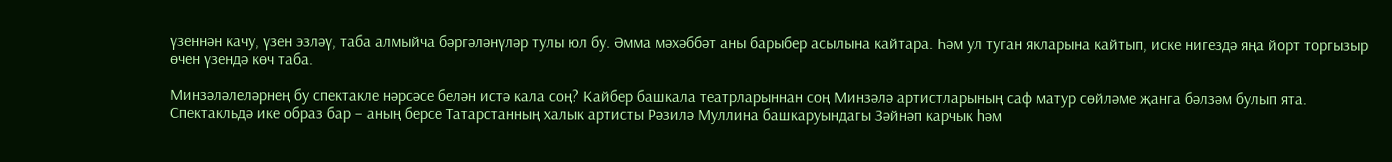үзеннән качу, үзен эзләү, таба алмыйча бәргәләнүләр тулы юл бу. Әмма мәхәббәт аны барыбер асылына кайтара. Һәм ул туган якларына кайтып, иске нигездә яңа йорт торгызыр өчен үзендә көч таба.

Минзәләлеләрнең бу спектакле нәрсәсе белән истә кала соң? Кайбер башкала театрларыннан соң Минзәлә артистларының саф матур сөйләме җанга бәлзәм булып ята. Спектакльдә ике образ бар – аның берсе Татарстанның халык артисты Рәзилә Муллина башкаруындагы Зәйнәп карчык һәм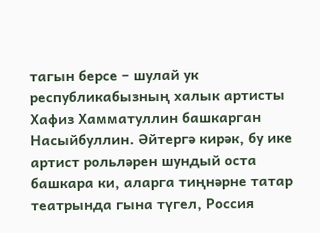тагын берсе – шулай ук республикабызның халык артисты Хафиз Хамматуллин башкарган Насыйбуллин. Әйтергә кирәк, бу ике артист рольләрен шундый оста башкара ки, аларга тиңнәрне татар театрында гына түгел, Россия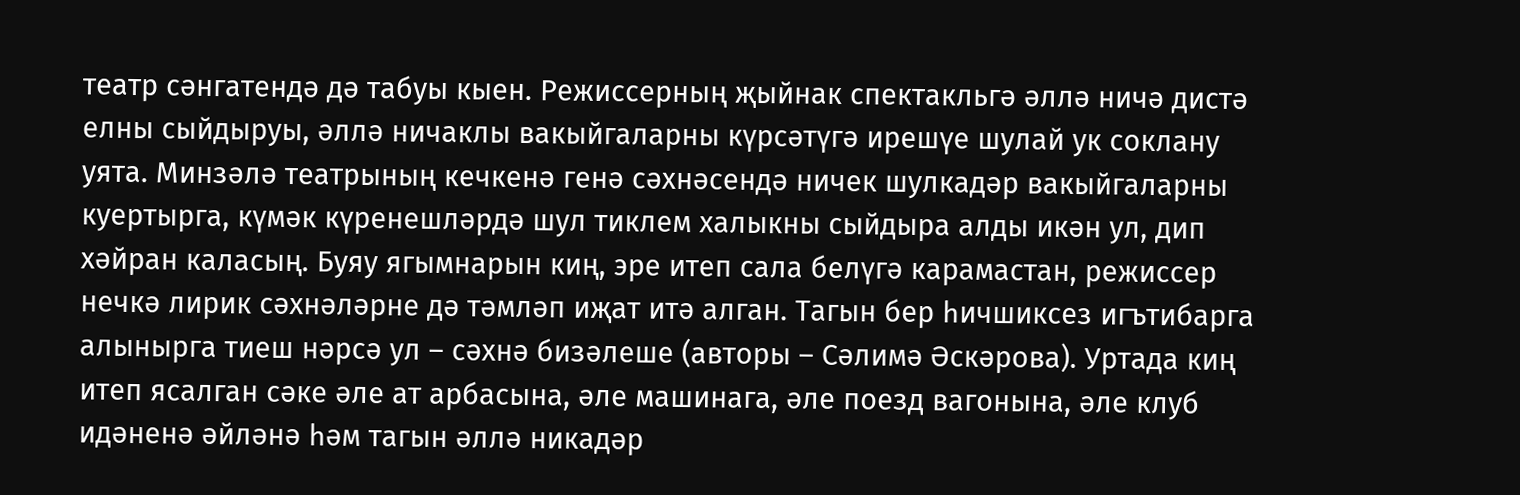театр сәнгатендә дә табуы кыен. Режиссерның җыйнак спектакльгә әллә ничә дистә елны сыйдыруы, әллә ничаклы вакыйгаларны күрсәтүгә ирешүе шулай ук соклану уята. Минзәлә театрының кечкенә генә сәхнәсендә ничек шулкадәр вакыйгаларны куертырга, күмәк күренешләрдә шул тиклем халыкны сыйдыра алды икән ул, дип хәйран каласың. Буяу ягымнарын киң, эре итеп сала белүгә карамастан, режиссер нечкә лирик сәхнәләрне дә тәмләп иҗат итә алган. Тагын бер һичшиксез игътибарга алынырга тиеш нәрсә ул – сәхнә бизәлеше (авторы – Сәлимә Әскәрова). Уртада киң итеп ясалган сәке әле ат арбасына, әле машинага, әле поезд вагонына, әле клуб идәненә әйләнә һәм тагын әллә никадәр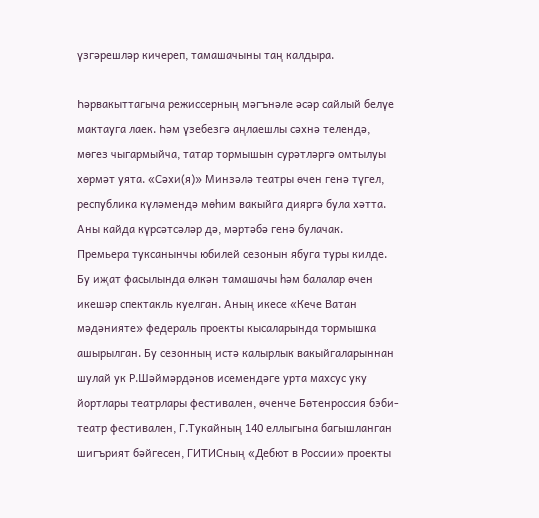үзгәрешләр кичереп, тамашачыны таң калдыра.

Һәрвакыттагыча режиссерның мәгънәле әсәр сайлый белүе мактауга лаек. Һәм үзебезгә аңлаешлы сәхнә телендә, мөгез чыгармыйча, татар тормышын сурәтләргә омтылуы хөрмәт уята. «Сәхи(я)» Минзәлә театры өчен генә түгел, республика күләмендә мөһим вакыйга дияргә була хәтта. Аны кайда күрсәтсәләр дә, мәртәбә генә булачак.
Премьера туксанынчы юбилей сезонын ябуга туры килде. Бу иҗат фасылында өлкән тамашачы һәм балалар өчен икешәр спектакль куелган. Аның икесе «Кече Ватан мәдәнияте» федераль проекты кысаларында тормышка ашырылган. Бу сезонның истә калырлык вакыйгаларыннан шулай ук Р.Шәймәрдәнов исемендәге урта махсус уку йортлары театрлары фестивален, өченче Бөтенроссия бэби-театр фестивален, Г.Тукайның 140 еллыгына багышланган шигърият бәйгесен, ГИТИСның «Дебют в России» проекты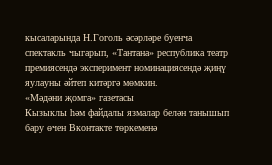кысаларында Н.Гоголь әсәрләре буенча спектакль чыгарып, «Тантана» республика театр премиясендә эксперимент номинациясендә җиңү яулауны әйтеп китәргә мөмкин.
«Мәдәни җомга» газетасы
Кызыклы һәм файдалы язмалар белән танышып бару өчен Вконтакте төркеменә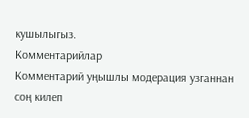кушылыгыз.
Комментарийлар
Комментарий уңышлы модерация узганнан соң килеп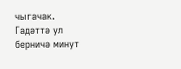чыгачак. Гадәттә ул берничә минут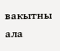вакытны ала